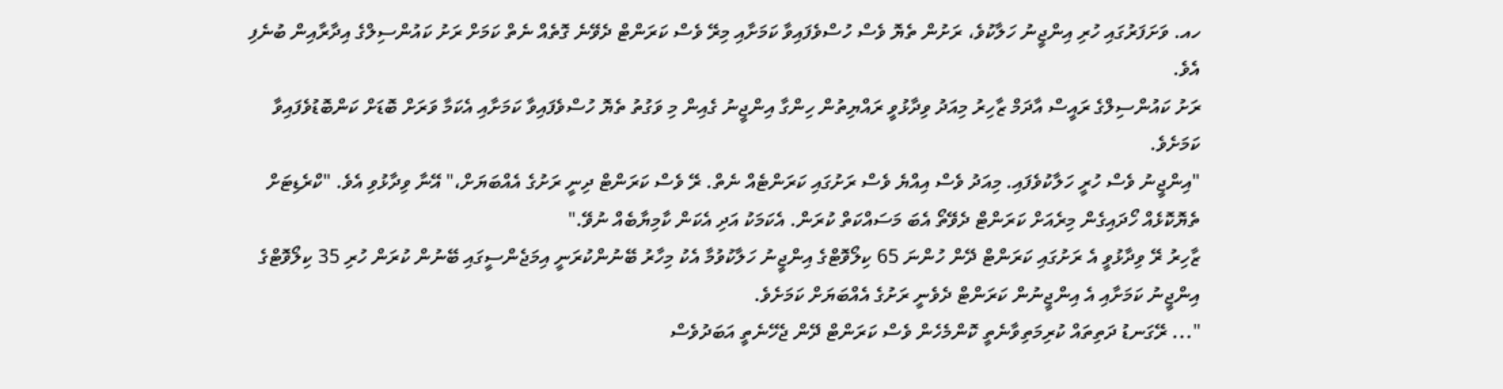ހއ. ވަށަފަރުގައި ހުރި އިންޖީނު ހަލާކުވެ، ރަށުން ތެޔޮ ވެސް ހުސްވެފައިވާ ކަމަށާއި މިރޭ ވެސް ކަރަންޓް ދެވޭނެ ގޮތެއް ނެތް ކަމަށް ރަށު ކައުންސިލްގެ އިދާރާއިން ބުނެފި އެވެ.
ރަށު ކައުންސިލްގެ ރައީސް އާދަމް ޒާހިރު މިއަދު ވިދާޅުވީ ރައްޔިތުން ހިންގާ އިންޖީނު ގެއިން މި ވަގުތު ތެޔޮ ހުސްވެފައިވާ ކަމަށާއި އެކަމާ ވަރަށް ބޮޑަށް ކަންބޮޑުވެފައިވާ ކަމަށެވެ.
"އިންޖީނު ވެސް ހުރީ ހަލާކުވެފައި. މިއަދު ވެސް އިއްޔެ ވެސް ރަށުގައި ކަރަންޓެއް ނެތް. ރޭ ވެސް ކަރަންޓް ދިނީ ރަށުގެ އެއްބަޔަށް،" އޭނާ ވިދާޅުވި އެވެ. "ކްރެޑިޓަށް ތެޔޮކޮޅެއް ހޯދައިގެން މިރެއަށް ކަރަންޓް ދެވޭތޯ އެބަ މަސައްކަތް ކުރަން. އެކަމަކު އަދި އެކަން ކާމިޔާބެއް ނުވޭ."
ޒާހިރު ރޭ ވިދާޅުވީ އެ ރަށުގައި ކަރަންޓް ދޭން ހުންނަ 65 ކިލޯވޮޓްގެ އިންޖީނު ހަލާކުވުމާ އެކު މިހާރު ބޭނުންކުރަނީ އިމަޖެންސީގައި ބޭނުން ކުރަން ހުރި 35 ކިލޯވޮޓްގެ އިންޖީނު ކަމަށާއި އެ އިންޖީނުން ކަރަންޓް ދެވެނީ ރަށުގެ އެއްބަޔަށް ކަމަށެވެ.
"... ރޭގަނޑު ދަތިތައް ކުރިމަތިވާނެތީ ކޮންމެހެން ވެސް ކަރަންޓް ދޭން ޖެހޭނެތީ އަބަދުވެސް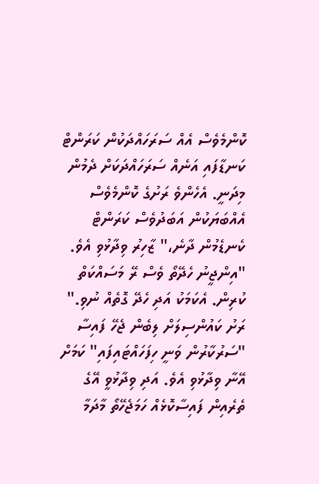ކޮންމެވެސް އެއް ސަރަހައްދަކުން ކަރަންޓް ކަނޑާފައި އަނެއް ސަރަހައްދަކަށް ދެމުން މިދަނީ. އެހެންވެ ރަށުގެ ކޮންމެވެސް އެއްބަޔަކުން އަބަދުވެސް ކަރަންޓް ކެނޑެމުން ދާނެ،" ޒާހިރު ވިދާޅުވި އެވެ. "އިންޖީނު ހެދޭތޯ ވެސް ރޭ މަސައްކަތް ކުރިން. އެކަމަކު އަދި ހެދޭ ގޮތެއް ނުވި."
ރަށު ކައުންސިލަށް ލިބެން ޖެހޭ ފައިސާ "ސަރުކާރުން ވަނީ ހިފަހައްޓައިފައި" ކަމަށް އޭނާ ވިދާޅުވި އެވެ. އަދި ވިދާޅުވީ އޭގެ ތެރެއިން ފައިސާކޮޅެއް ހަމަޖެހޭތޯ މާދަމާ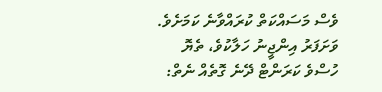ވެސް މަސައްކަތް ކުރައްވާނެ ކަމަށެވެ.
ވަށަފަރު އިންޖީނު ހަލާކުވެ، ތެޔޮ ހުސްވެ ކަރަންޓް ދޭނެ ގޮތެއް ނެތް: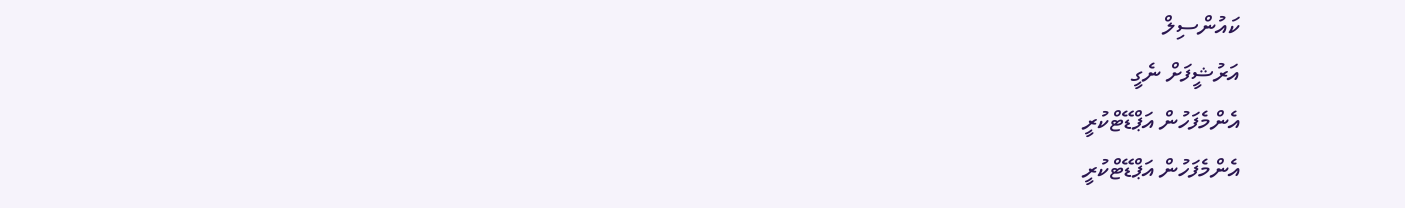ކައުންސިލް
އަރުޝީފަށް ނެގީ
އެންމެފަހުން އަޕްޑޭޓްކުރީ
އެންމެފަހުން އަޕްޑޭޓްކުރީ